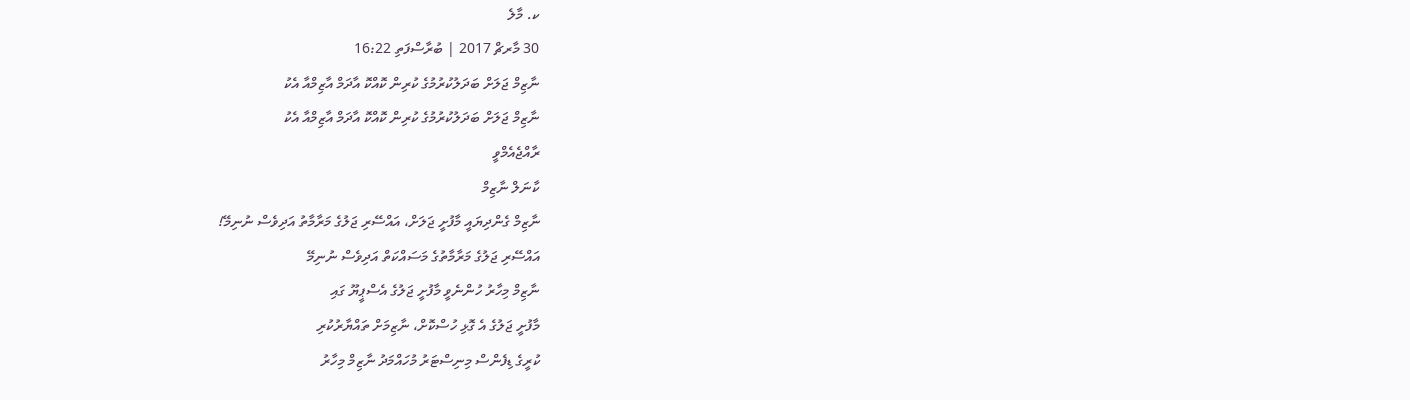ކ. މާލެ
30 މާރޗް 2017 | ބުރާސްފަތި 16:22
ނާޒިމް ޖަލަށް ބަދަލުކުރުމުގެ ކުރިން ކޮއްކޮ އާދަމް އާޒިމްއާ އެކު
ނާޒިމް ޖަލަށް ބަދަލުކުރުމުގެ ކުރިން ކޮއްކޮ އާދަމް އާޒިމްއާ އެކު
ރާއްޖެއެމްވީ
ކާނަލް ނާޒިމް
ނާޒިމް ގެންދިޔައީ މާފުށީ ޖަލަށް، އައްސޭރި ޖަލުގެ މަރާމާތު އަދިވެސް ނުނިމޭ!
އައްސޭރި ޖަލުގެ މަރާމާތުގެ މަސައްކަތް އަދިވެސް ނުނިމޭ
ނާޒިމް މިހާރު ހުންނެވީ މާފުށީ ޖަލުގެ އެސްޕީޔޫ ގައި
މާފުށީ ޖަލުގެ އެ ގޮޅި ހުސްކޮށް، ނާޒިމަށް ތައްޔާރުކުރި
ކުރީގެ ޑިފެންސް މިނިސްޓަރު މުހައްމަދު ނާޒިމް މިހާރު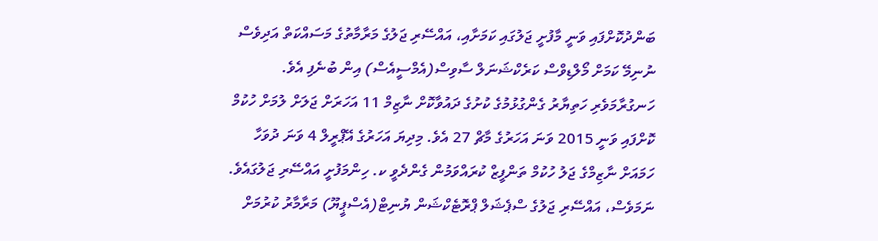ބަންދުކޮށްފައި ވަނީ މާފުށީ ޖަލުގައި ކަމަށާއި، އައްސޭރި ޖަލުގެ މަރާމާތުގެ މަސައްކަތް އަދިވެސް ނުނިމޭ ކަމަށް މޯލްޑިވްސް ކަރެކްޝަނަލް ސާވިސް(އެމްސީއެސް) އިން ބުނެފި އެވެ.
ހަނގުރާމަވެރި ހަތިޔާރު ގެންގުޅުމުގެ ކުށުގެ ދައުވާކޮށް ނާޒިމް 11 އަހަރަށް ޖަލަށް ލުމަށް ހުކުމް ކޮށްފައި ވަނީ 2015 ވަނަ އަހަރުގެ މާޗް 27 އެވެ. މިދިޔަ އަހަރުގެ އޭޕްރީލް 4 ވަނަ ދުވަހާ ހަމައަށް ނާޒިމްގެ ޖަލު ހުކުމް ތަންފީޒް ކުރައްވަމުން ގެންދެވީ ކ. ހިންމަފުށީ އައްސޭރި ޖަލުގައެވެ.
ނަމަވެސް، އައްސޭރި ޖަލުގެ ސްޕެޝަލް ޕްރޮޓެކްޝަން ޔުނިޓް(އެސްޕީޔޫ) މަރާމާރު ކުރުމަށް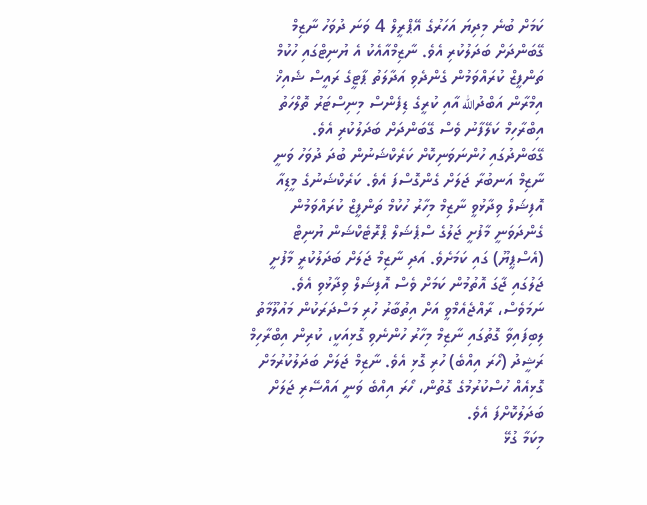ކަމަށް ބުނެ މިދިޔަ އަހަރުގެ އޭޕްރީލް 4 ވަނަ ދުވަހު ނާޒިމް ގޭބަންދަށް ބަދަލުކުރި އެވެ. ނާޒިމްއާއެކު އެ ޔުނިޓްގައި ހުކުމް ތަންފީޒް ކުރައްވަމުން ގެންދެވި އަދާލަތު ޕާޓީގެ ރައީސް ޝެއިޚް އިމްރާން އަބްދުالله އާއި ކުރީގެ ޑިފެންސް މިނިސްޓަރު ތޮލްހަތު އިބްރާހިމް ކަލޭފާނު ވެސް ގޭބަންދަށް ބަދަލުކުރި އެވެ.
ގޭބަންދުގައި ހުންނަވަނިކޮށް ކަރެކްޝަނުން ބުދަ ދުވަހު ވަނީ ނާޒިމް އަނބުރާ ޖަލަށް ގެންގޮސްފަ އެވެ. ކަރެކްޝަނުގެ މީޑިއާ އޮފިޝަލް ވިދާޅުވީ ނާޒިމް މިހާރު ހުކުމް ތަންފީޒް ކުރައްވަމުން ގެންދަވަނީ މާފުށީ ޖަލުގެ ސްޕެޝަލް ޕްރޮޓެކްޝަން ޔުނިޓް (އެސްޕީޔޫ) ގައި ކަމަށެވެ. އަދި ނާޒިމް ޖަލަށް ބަދަލުކުރީ މާފުށީ ޖަލުގައި ޖާގަ އޮތުމުން ކަމަށް ވެސް އޮފިޝަލް ވިދާޅުވި އެވެ.
ނަމަވެސް، ރާއްޖެއެމްވީ އަށް އިތުބާރު ހުރި މަސްދަރަކުން މައުލޫމާތު ލިބިފައިވާ ގޮތުގައި ނާޒިމް މިހާރު ހުންނެވި ގޮޅިއަކީ، ކުރިން އިބްރާހިމް ރަޝީދު (ހޯރަ އިއްބެ) ހުރި ގޮޅި އެވެ. ނާޒިމް ޖަލަށް ބަދަލުކުރުމަށް ގޮޅިއެއް ހުސްކުރުމުގެ ގޮތުން، ހޯރަ އިއްބެ ވަނީ އައްސޭރި ޖަލަށް ބަދަލުކޮށްފަ އެވެ.
މިކަމާ ގުޅޭ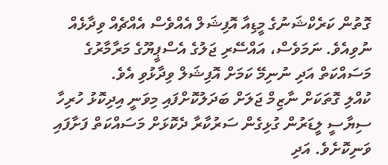ގޮތުން ކަރެކްޝަނުގެ މީޑިއާ އޮފިޝަލް އެއްވެސް އެއްޗެއް ވިދާޅެއް ނުވިއެވެ. ނަމަވެސް، އައްސޭރި ޖަލުގެ އެސްޕީޔޫގެ މަރާމާރުގެ މަސައްކަތް އަދި ނުނިމޭ ކަމަށް އޮފިޝަލް ވިދާޅުވި އެވެ.
ކުއްލި ގޮތަކަށް ނާޒިމް ޖަލަށް ބަދަލުކޮށްފައި މިވަނީ އިދިކޮޅު ހުރިހާ ސިޔާސީ ލީޑަރުން ގުޅިގެން ސަރުކާރާ ދެކޮޅަށް މަސައްކަތް ފަށާފައި ވަނިކޮށެވެ. އަދި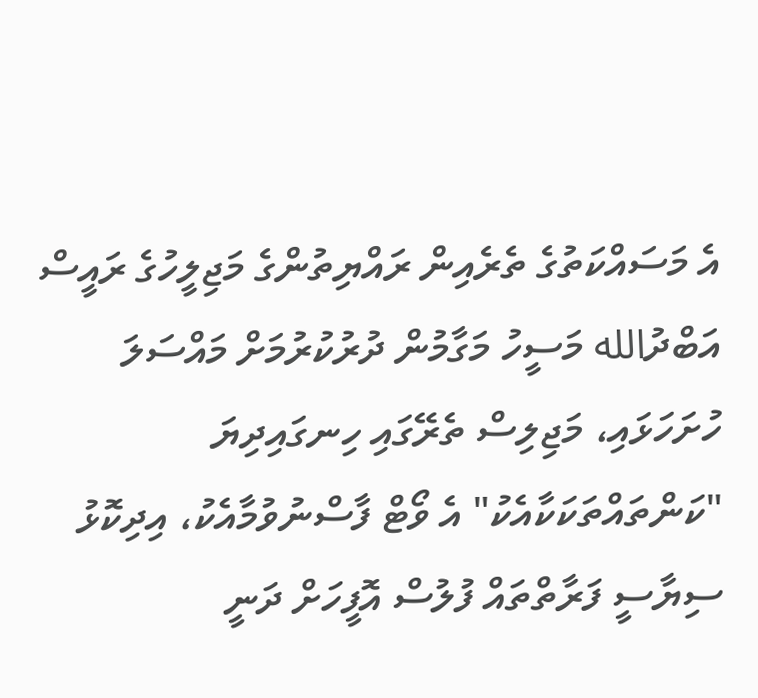އެ މަސައްކަތުގެ ތެރެއިން ރައްޔިތުންގެ މަޖިލީހުގެ ރައީސް އަބްދުالله މަސީހު މަގާމުން ދުރުކުރުމަށް މައްސަލަ ހުށަހަޅައި، މަޖިލިސް ތެރޭގައި ހިނގައިދިޔަ "ކަންތައްތަކަކާއެކު" އެ ވޯޓް ފާސްނުވުމާއެކު، އިދިކޮޅު ސިޔާސީ ފަރާތްތައް ފުލުސް އޮފީހަށް ދަނީ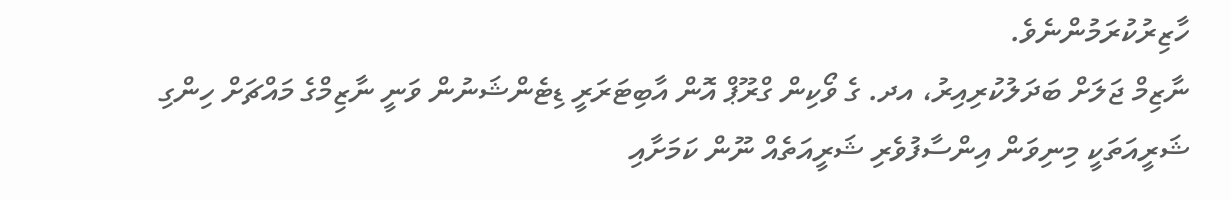ހާޒިރުކުރަމުންނެވެ.
ނާޒިމް ޖަލަށް ބަދަލުކުރިއިރު، އދ. ގެ ވޯކިން ގްރޫޕް އޮން އާބިޓަރަރީ ޑިޓެންޝަނުން ވަނީ ނާޒިމްގެ މައްޗަށް ހިންގި ޝަރީއަތަކީ މިނިވަން އިންސާފުވެރި ޝަރީއަތެއް ނޫން ކަމަށާއި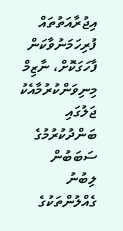އިޖުރާއަތުތައް ފުރިހަމަނުވާކަން ފާހަގަކޮށް، ނާޒިމް މިނިވަންކުރުމާއެކު ޖަލުގައި ބަންދުކުރުމުގެ ސަބަބުން ލިބުނު ގެއްލުންތަކުގެ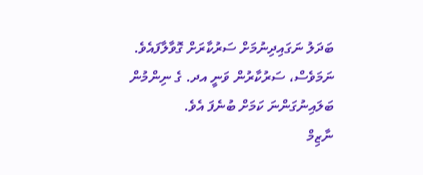ބަދަލު ނަގައިދިނުމަށް ސަރުކާރަށް ގޮވާލާފައެވެ. ނަމަވެސް، ސަރުކާރުން ވަނީ އދ. ގެ ނިންމުން ބަލައިނުގަންނަ ކަމަށް ބުނެފަ އެވެ.
ނާޒިމް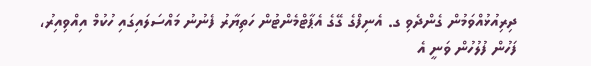ދިރިއުޅުއްވަމުން ގެންދެވި ގ. އެނިފްގެ ގޭގެ އެޕާޓްމެންޓުން ހަތިޔާރު ފެނުނު މައްސަލައިގައި ހުކުމް އިއްވިއިރު، ފަހުން ފުލުހުން ވަނީ އެ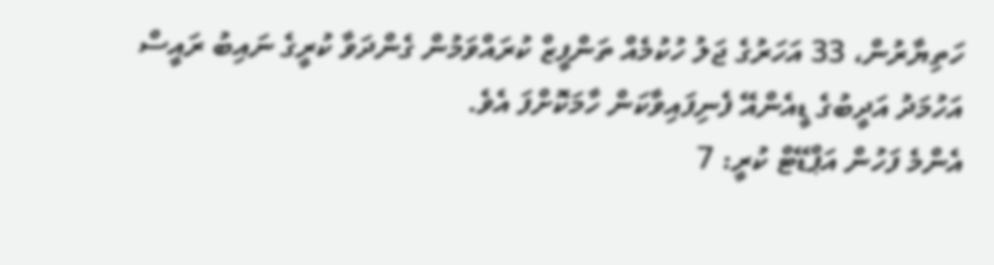ހަތިޔާރުން، 33 އަހަރުގެ ޖަލު ހުކުމެއް ތަންފީޒް ކުރައްވަމުން ގެންދަވާ ކުރީގެ ނައިބު ރައީސް އަހުމަދު އަދީބުގެ ޑީއެންއޭ ފެނިފައިވާކަން ހާމަކޮށްފަ އެވެ.
އެންމެ ފަހުން އަޕްޑޭޓް ކުރީ: 7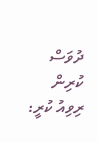ދުވަސް ކުރިން
ރިވިއު ކުރީ: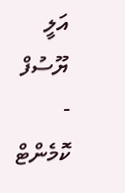އަލީ ޔޫސުފް
- ކޮމެންޓް